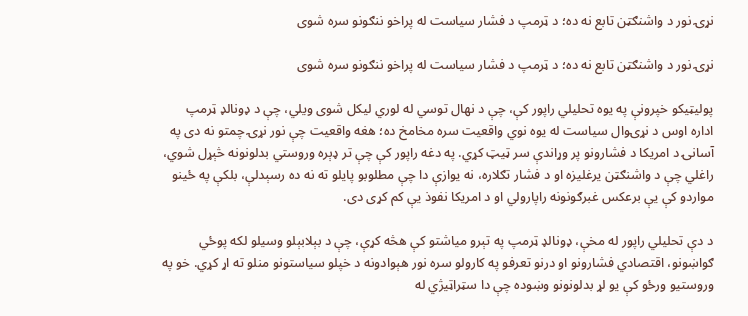نړۍ نور د واشنګټن تابع نه ده؛ د ټرمپ د فشار سیاست له پراخو ننګونو سره شوی

نړۍ نور د واشنګټن تابع نه ده؛ د ټرمپ د فشار سیاست له پراخو ننګونو سره شوی

پولیټیکو خپرونې په یوه تحلیلي راپور کې، چې د نهال توسي له لوري لیکل شوی ویلي، چې د ډونالډ ټرمپ اداره اوس د نړۍوال سیاست له یوه نوي واقعیت سره مخامخ ده؛ هغه واقعیت چې نور نړۍ چمتو نه دی په آسانۍ د امریکا د فشارونو پر وړاندې سر ټیټ کړي. په دغه راپور کې چې تر ډېره وروستي بدلونونه څېړل شوي، راغلي چې د واشنګټن یرغلیزه او د فشار تګلاره، نه یوازې دا چې مطلوبو پایلو ته نه ده رسېدلې، بلکې په ځینو مواردو کې یې برعکس غبرګونونه راپارولي او د امریکا نفوذ یې کم کړی دی.

د دې تحلیلي راپور له مخې، ډونالډ ټرمپ په تېرو میاشتو کې هڅه کړې، چې د بېلابېلو وسیلو لکه پوځي ګواښونو، اقتصادي فشارونو او درنو تعرفو په کارولو سره نور هېوادونه د خپلو سیاستونو منلو ته اړ کړي. خو په وروستیو ورځو کې یو لړ بدلونونو وښوده چې دا سټراټیژي له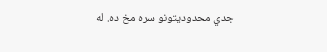جدي محدودیتونو سره مخ ده. له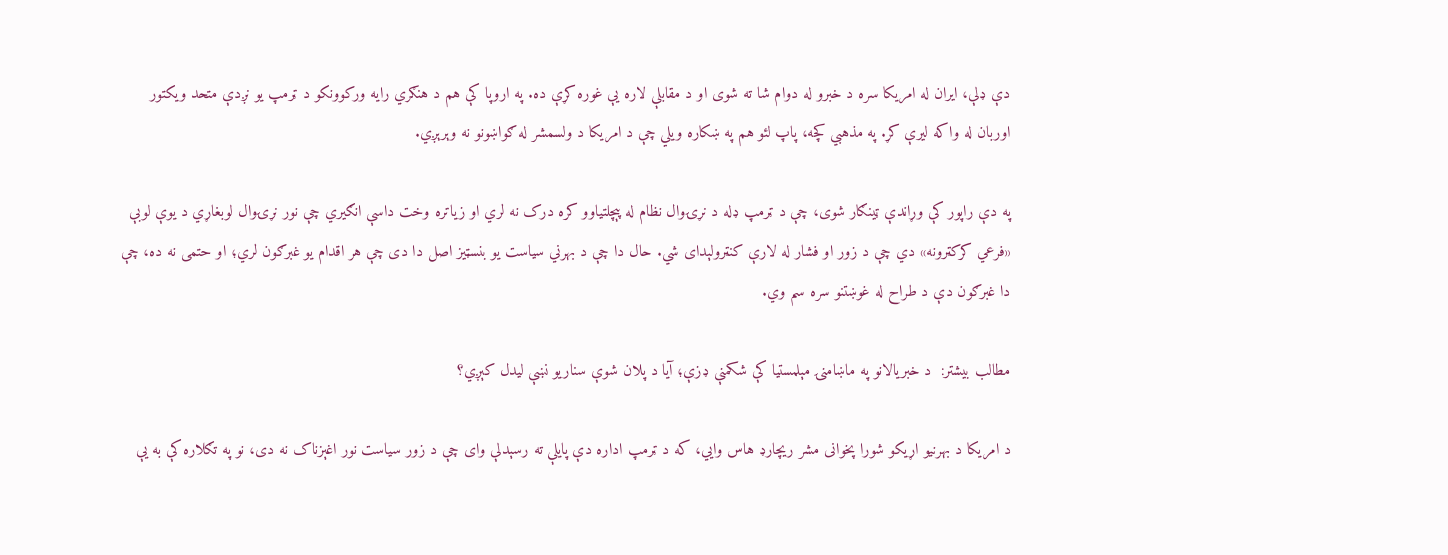دې ډلې، ایران له امریکا سره د خبرو له دوام شا ته شوی او د مقابلې لاره یې غوره کړې ده. په اروپا کې هم د هنګري رایه ورکوونکو د ټرمپ یو نږدې متحد ویکتور اوربان له واکه لیرې کړ. په مذهبي کچه، پاپ لئو هم په ښکاره ویلي چې د امریکا د ولسمشر له ګواښونو نه وېرېږي.

په دې راپور کې وړاندې ټینګار شوی، چې د ټرمپ ډله د نړۍوال نظام له پېچلتیاوو کره درک نه لري او زیاتره وخت داسې انګیري چې نور نړۍوال لوبغاړي د یوې لوبې «فرعي کرکټرونه» دي چې د زور او فشار له لارې کنټرولېدای شي. حال دا چې د بهرني سیاست یو بنسټیز اصل دا دی چې هر اقدام یو غبرګون لري؛ او حتمی نه ده، چې دا غبرګون دې د طراح له غوښتنو سره سم وي.

مطالب بیشتر:  د خبریالانو په ماښامنۍ مېلمستیا کې شکمنې ډزې؛ آیا د پلان شوې سناریو نښې لیدل کېږي؟

د امریکا د بهرنیو اړیکو شورا پخوانی مشر ریچارډ هاس وایي، که د ټرمپ اداره دې پایلې ته رسېدلې وای چې د زور سیاست نور اغېزناک نه دی، نو په تګلاره کې به یې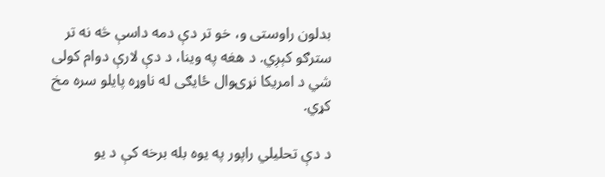بدلون راوستی و، خو تر دې دمه داسې څه نه تر سترګو کېږي. د هغه په وینا، د دې لارې دوام کولی شي د امریکا نړۍوال ځایګی له ناوړه پایلو سره مخ کړي.

د دې تحلیلي راپور په یوه بله برخه کې د یو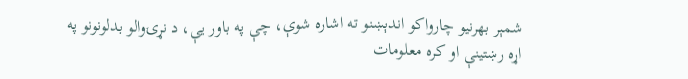شمېر بهرنیو چارواکو اندېښنو ته اشاره شوې، چې په باور یې، د نړۍوالو بدلونونو په اړه رښتینې او کره معلومات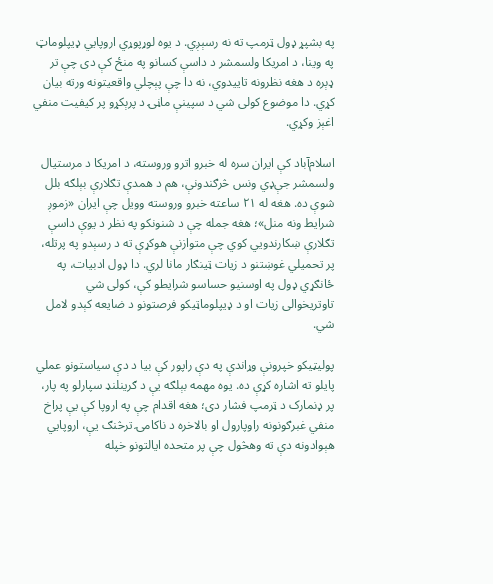په بشپړ ډول ټرمپ ته نه رسېږي. د یوه لوړپوړي اروپايي ډیپلوماټ په وینا، د امریکا ولسمشر د داسې کسانو په منځ کې دی چې تر ډېره د هغه نظرونه تاییدوي، نه دا چې پېچلي واقعیتونه ورته بیان کړي. دا موضوع کولی شي د سپینې ماڼۍ د پرېکړو پر کیفیت منفي اغېز وکړي.

اسلام‌آباد کې ایران سره له خبرو اترو وروسته، د امریکا د مرستیال ولسمشر جې‌ډي ونس څرګندونې، هم د همدې تګلارې بېلګه بلل شوې ده. هغه له ۲۱ ساعته خبرو وروسته وویل چې ایران «زموږ شرایط ونه منل»؛ هغه جمله چې د شنونکو په نظر د یوې داسې تګلارې ښکارندویي کوي چې متوازنې هوکړې ته د رسېدو په پرتله، پر تحمیلي غوښتنو د زیات ټینګار مانا لري. دا ډول ادبیات، په ځانګړي ډول په اوسنيو حساسو شرایطو کې، کولی شي تاوتریخوالی زیات او د ډیپلوماټیکو فرصتونو د ضایعه کېدو لامل شي.

پولیټیکو خپرونې وړاندې په دې راپور کې بیا د دې سیاستونو عملي پایلو ته اشاره کړې ده. یوه مهمه بېلګه یې د ګرینلنډ سپارلو په پار، پر ډنمارک د ټرمپ فشار دی؛ هغه اقدام چې په اروپا کې یې پراخ منفي غبرګونونه راوپارول او بالاخره د ناکامۍ ترڅنګ یې، اروپايي هېوادونه دې ته وهڅول چې پر متحده ایالتونو خپله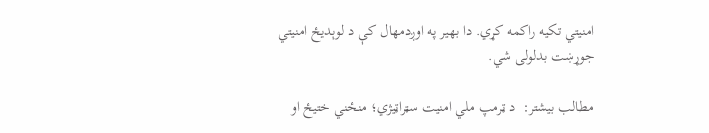امنیتي تکیه راکمه کړي. دا بهیر په اوږدمهال کې د لوېدیځ امنیتي جوړښت بدلولی شي.

مطالب بیشتر:  د ټرمپ ملي امنیت سټراټیژي؛ منځني ختیځ او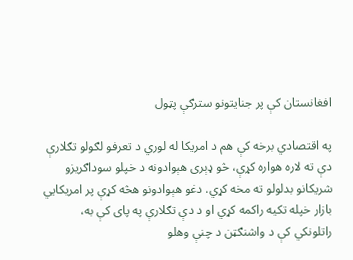افغانستان کې پر جنایتونو سترګې پټول

په اقتصادي برخه کې هم د امریکا له لوري د تعرفو لګولو تګلارې دې ته لاره هواره کړې، څو ډېری هېوادونه د خپلو سوداګریزو شریکانو بدلولو ته مخه کړي. دغو هېوادونو هڅه کړې پر امریکایي بازار خپله تکیه راکمه کړي او د دې تګلارې په پای کې به، راتلونکي کې د واشنګټن د چنې وهلو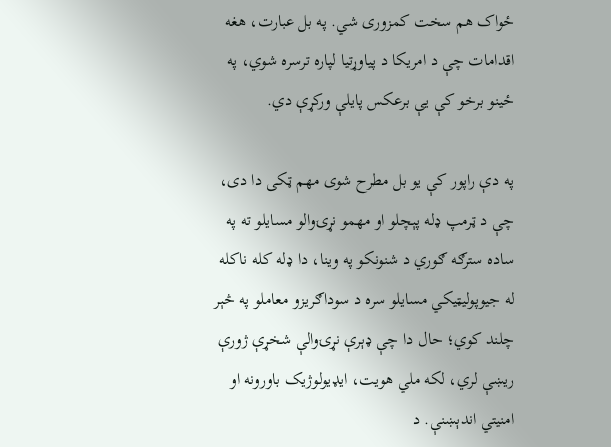ځواک هم سخت کمزوری شي. په بل عبارت، هغه اقدامات چې د امریکا د پیاوړتیا لپاره ترسره شوي، په ځینو برخو کې یې برعکس پایلې ورکړې دي.

په دې راپور کې یو بل مطرح شوی مهم ټکی دا دی، چې د ټرمپ ډله پېچلو او مهمو نړۍوالو مسایلو ته په ساده سترګه ګوري د شنونکو په وینا، دا ډله کله ناکله له جیوپولیټیکي مسایلو سره د سوداګریزو معاملو په څېر چلند کوي؛ حال دا چې ډېرې نړۍوالې شخړې ژورې ریښې لري، لکه ملي هویت، ایډیولوژیک باورونه او امنیتي اندېښنې. د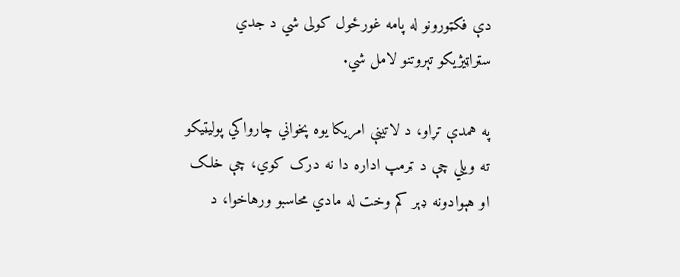دې فکټورونو له پامه غورځول کولی شي د جدي سټراټیژیکو تېروتنو لامل شي.

په همدې تړاو، د لاتینې امریکا یوه پخواني چارواکي پولیټیکو ته ویلي چې د ټرمپ اداره دا نه درک کوي، چې خلک او هېوادونه ډېر کم وخت له مادي محاسبو ورهاخوا، د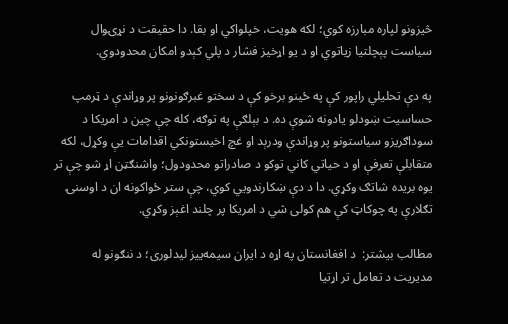څیزونو لپاره مبارزه کوي؛ لکه هویت، خپلواکي او بقا. دا حقیقت د نړۍوال سیاست پېچلتیا زیاتوي او د یو اړخیز فشار د پلي کېدو امکان محدودوي.

په دې تحلیلي راپور کې په ځینو برخو کې د سختو غبرګونونو پر وړاندې د ټرمپ حساسیت ښودلو یادونه شوې ده. د بېلګې په توګه، کله چې چین د امریکا د سوداګریزو سیاستونو پر وړاندې ودرېد او غچ اخیستونکي اقدامات یې وکړل، لکه متقابلې تعرفې او د حیاتي کاني توکو د صادراتو محدودول؛ واشنګټن اړ شو چې تر یوه بریده شاتګ وکړي. دا د دې ښکارندویي کوي، چې ستر ځواکونه ان د اوسنۍ تګلارې په چوکاټ کې هم کولی شي د امریکا پر چلند اغېز وکړي.

مطالب بیشتر:  د افغانستان په اړه د ایران سیمه‌ییز لیدلوری؛ د ننګونو له مدیریت د تعامل تر اړتیا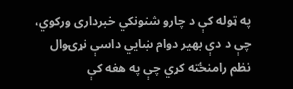په ټوله کې د چارو شنونکي خبرداری ورکوي، چې د دې بهیر دوام ښايي داسې نړۍوال نظم رامنځته کړي چې په هغه کې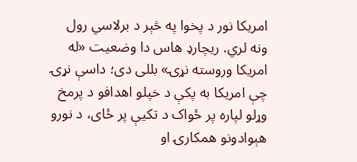امریکا نور د پخوا په څېر د برلاسي رول ونه لري. ریچارډ هاس دا وضعیت «له امریکا وروسته نړۍ» بللی دی؛ داسې نړۍ چې امریکا به پکې د خپلو اهدافو د پرمخ وړلو لپاره پر ځواک د تکیې پر ځای، د نورو هېوادونو همکارۍ او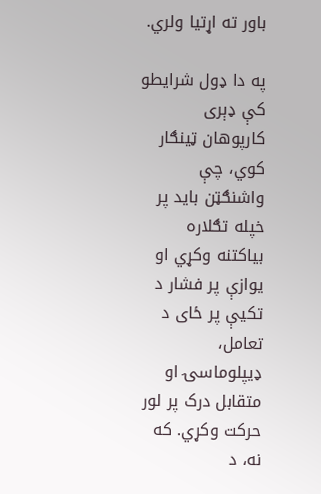باور ته اړتیا ولري.

په دا ډول شرایطو کې ډېری کارپوهان ټینګار کوي، چې واشنګټن باید پر خپله تګلاره بیاکتنه وکړي او یوازې پر فشار د تکیې پر ځای د تعامل، ډیپلوماسۍ او متقابل درک پر لور حرکت وکړي. که نه، د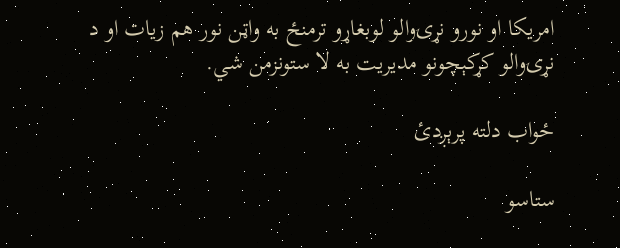امریکا او نورو نړۍوالو لوبغاړو ترمنځ به واټن نور هم زیات او د نړۍوالو کړکېچونو مدیریت به لا ستونزمن شي.

ځواب دلته پرېږدئ

ستاسو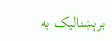برېښناليک به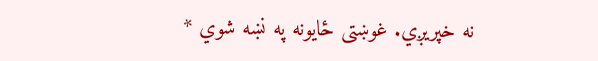نه خپريږي. غوښتى ځایونه په نښه شوي *